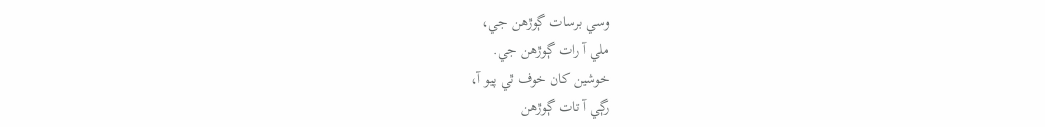وسي برسات ڳوڙهن جي،
ملي آ رات ڳوڙهن جي.
خوشين کان خوف ٿي پيو آ،
رڳي آ تات ڳوڙهن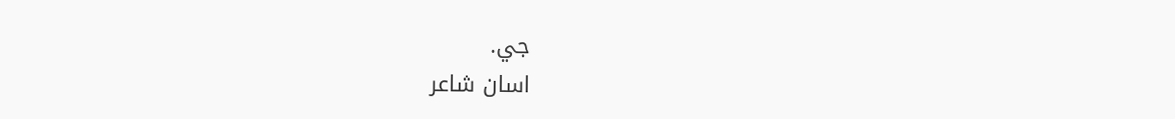جي.
اسان شاعر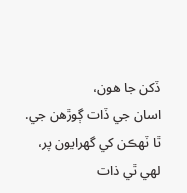ڏکن جا هون،
اسان جي ڏات ڳوڙهن جي.
ٿا ٽهڪن کي گهرايون پر،
لهي ٿي ذات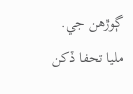ڳوڙهن جي.
مليا تحفا ڏکن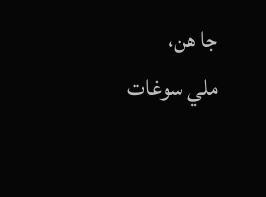جا هن،
ملي سوغات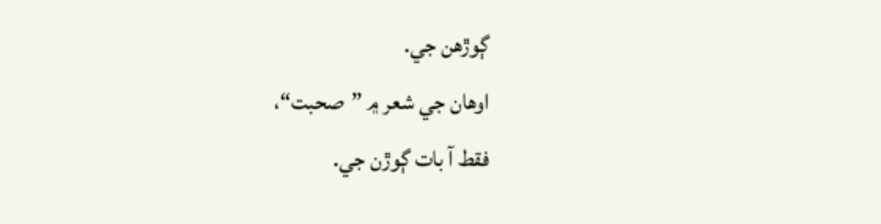ڳوڙهن جي.
اوهان جي شعر ۾ ”صحبت“،
فقط آ بات ڳوڙن جي.